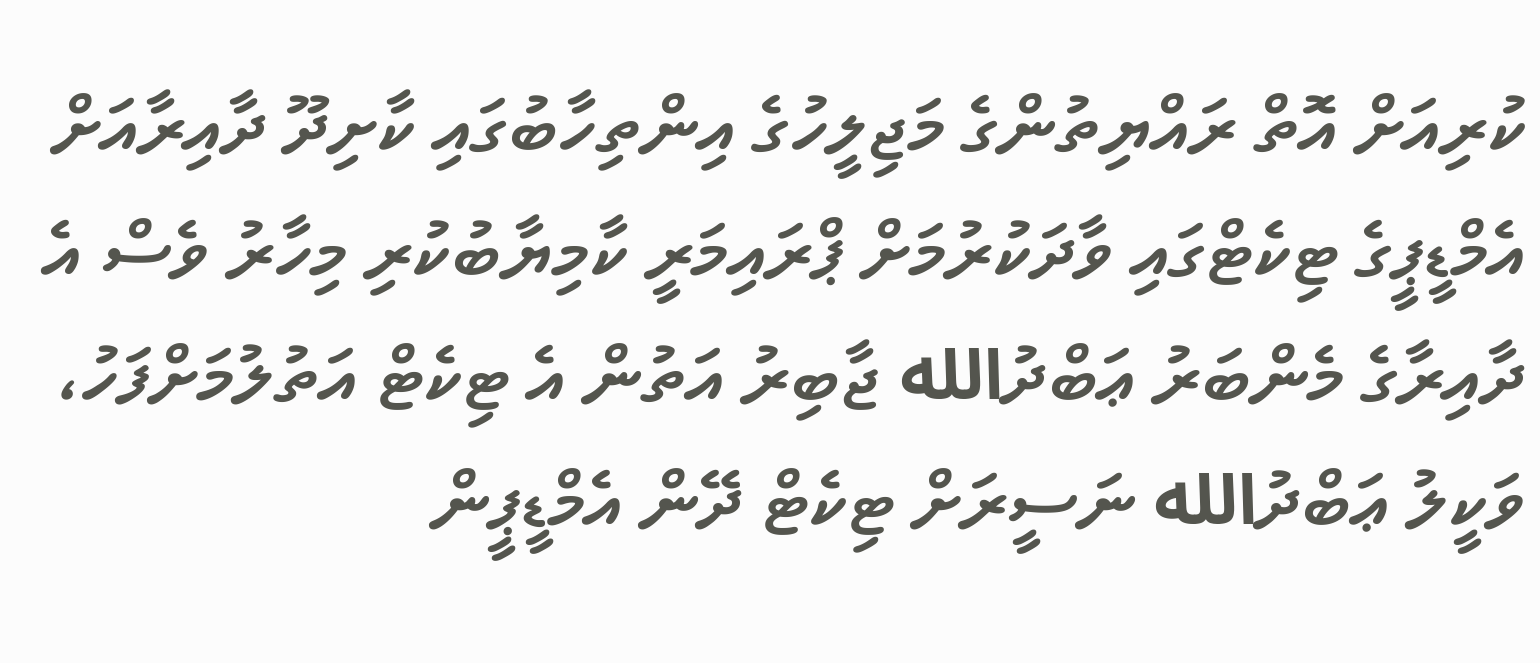ކުރިއަށް އޮތް ރައްޔިތުންގެ މަޖިލީހުގެ އިންތިހާބުގައި ކާށިދޫ ދާއިރާއަށް އެމްޑީޕީގެ ޓިކެޓްގައި ވާދަކުރުމަށް ޕްރައިމަރީ ކާމިޔާބުކުރި މިހާރު ވެސް އެ ދާއިރާގެ މެންބަރު ޢަބްދުالله ޖާބިރު އަތުން އެ ޓިކެޓް އަތުލުމަށްފަހު، ވަކީލު ޢަބްދުالله ނަސީރަށް ޓިކެޓް ދޭން އެމްޑީޕީން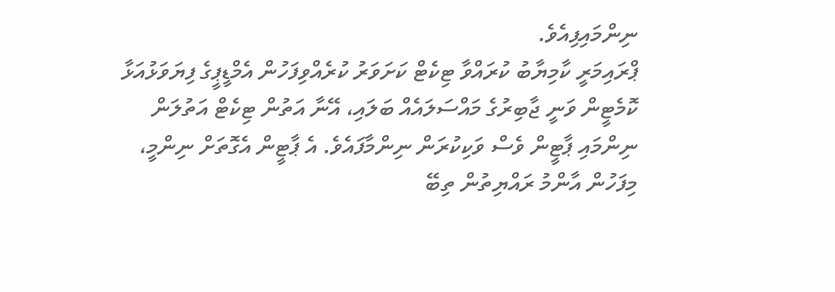ނިންމައިފިއެވެ.
ޕްރައިމަރީ ކާމިޔާބު ކުރައްވާ ޓިކެޓް ކަށަވަރު ކުރެއްވިފަހުން އެމްޑީޕީގެ ފިޔަވަޅުއަޅާ ކޮމެޓީން ވަނީ ޖާބިރުގެ މައްސަލައެއް ބަލައި، އޭނާ އަތުން ޓިކެޓް އަތުލަން ނިންމައި ޕާޓީން ވެސް ވަކިކުރަން ނިންމާފައެވެ. އެ ޕާޓީން އެގޮތަށް ނިންމީ، މިފަހުން އާންމު ރައްޔިތުން ތިބޭ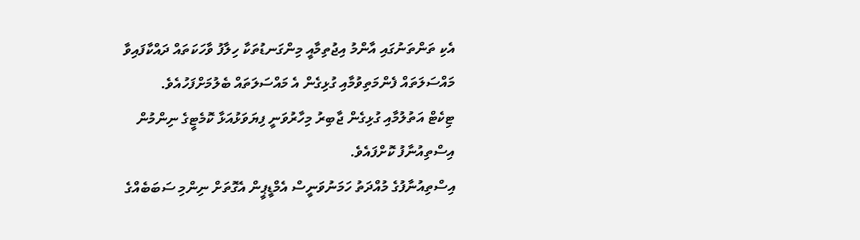އެކި ތަންތަނުގައި އާންމު އިޖުތިމާއީ މިންގަނޑުތަކާ ހިލާފު ވާހަކަތައް ދައްކާފައިވާ މައްސަލަތައް ފެންމަތިވުމާއި ގުޅިގެން އެ މައްސަލަތައް ބެލުމަށްފަހުއެވެ.
ޓިކެޓް އަތުލުމާއި ގުޅިގެން ޖާބިރު މިހާރުވަނީ ފިޔަވަޅުއަޅާ ކޮމެޓީގެ ނިންމުން އިސްތިއުނާފު ކޮށްފައެވެ.
އިސްތިއުނާފުގެ މުއްދަތު ހަމަނުވަނީސް އެމްޑީޕީން އެގޮތަށް ނިންމި ސަބަބެއްގެ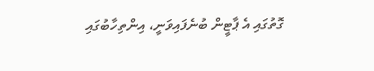ގޮތުގައި އެ ޕާޓީން ބުނެފައިވަނީ، އިންތިހާބުގައި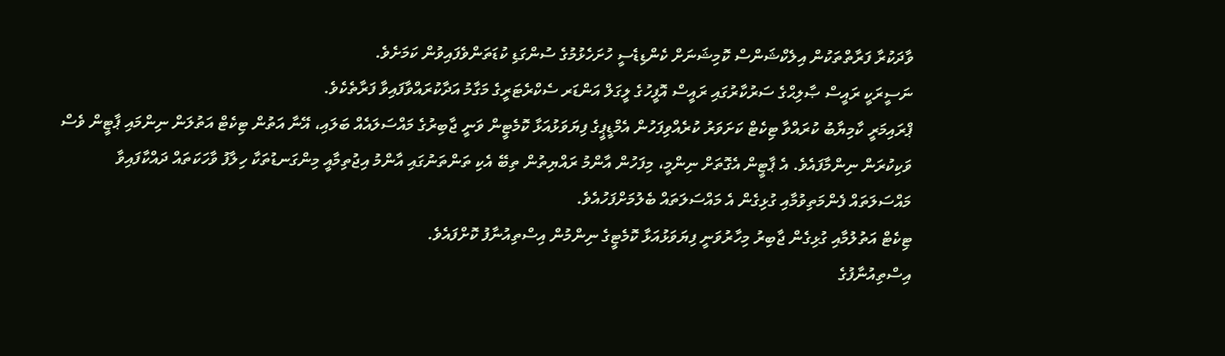ވާދަކުރާ ފަރާތްތަކުން އިލެކްޝަންސް ކޮމިޝަނަށް ކެންޑިޑެސީ ހުށަހެޅުމުގެ ސުންގަޑި ކުޑަތަންވެފައިވުން ކަމަށެވެ.
ނަސީރަކީ ރައީސް ޞާލިޙްގެ ސަރުކާރުގައި ރައީސް އޮފީހުގެ ލީގަލް އަންޑަރ ސެކްރެޓަރީގެ މަގާމު އަދާކުރައްވާފައިވާ ފަރާތެކެވެ.
ޕްރައިމަރީ ކާމިޔާބު ކުރައްވާ ޓިކެޓް ކަށަވަރު ކުރެއްވިފަހުން އެމްޑީޕީގެ ފިޔަވަޅުއަޅާ ކޮމެޓީން ވަނީ ޖާބިރުގެ މައްސަލައެއް ބަލައި، އޭނާ އަތުން ޓިކެޓް އަތުލަން ނިންމައި ޕާޓީން ވެސް ވަކިކުރަން ނިންމާފައެވެ. އެ ޕާޓީން އެގޮތަށް ނިންމީ، މިފަހުން އާންމު ރައްޔިތުން ތިބޭ އެކި ތަންތަނުގައި އާންމު އިޖުތިމާއީ މިންގަނޑުތަކާ ހިލާފު ވާހަކަތައް ދައްކާފައިވާ މައްސަލަތައް ފެންމަތިވުމާއި ގުޅިގެން އެ މައްސަލަތައް ބެލުމަށްފަހުއެވެ.
ޓިކެޓް އަތުލުމާއި ގުޅިގެން ޖާބިރު މިހާރުވަނީ ފިޔަވަޅުއަޅާ ކޮމެޓީގެ ނިންމުން އިސްތިއުނާފު ކޮށްފައެވެ.
އިސްތިއުނާފުގެ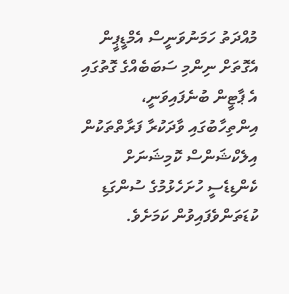މުއްދަތު ހަމަނުވަނީސް އެމްޑީޕީން އެގޮތަށް ނިންމި ސަބަބެއްގެ ގޮތުގައި އެ ޕާޓީން ބުނެފައިވަނީ، އިންތިހާބުގައި ވާދަކުރާ ފަރާތްތަކުން އިލެކްޝަންސް ކޮމިޝަނަށް ކެންޑިޑެސީ ހުށަހެޅުމުގެ ސުންގަޑި ކުޑަތަންވެފައިވުން ކަމަށެވެ.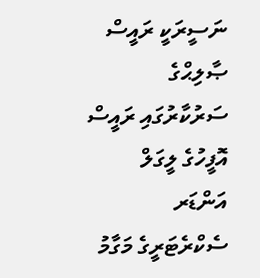ނަސީރަކީ ރައީސް ޞާލިޙްގެ ސަރުކާރުގައި ރައީސް އޮފީހުގެ ލީގަލް އަންޑަރ ސެކްރެޓަރީގެ މަގާމު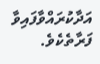އަދާކުރައްވާފައިވާ ފަރާތެކެވެ.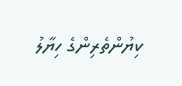ކިޔުންތެރިންގެ ހިޔާލު